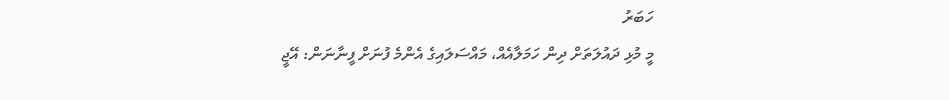ހަބަރު
މީ މުޅި ދައުލަތަށް ދިން ހަމަލާއެއް، މައްސަލައިގެ އެންމެ ފުނަށް ފީނާނަން: އޭޖީ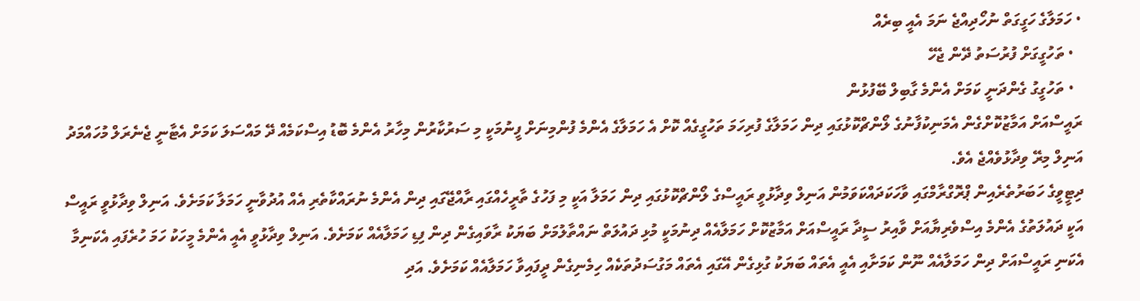• ހަމަލާގެ ހަގީގަތް ނުހޯދިއްޖެ ނަމަ އެއީ ބިރެއް
  • ތަހުގީގަށް ފުރުސަތު ދޭން ޖެހޭ
  • ތަހުގީގު ގެންދަނީ ކަމަށް އެންމެ ގާބިލް ބޭފުޅުން
ރައީސްއަށް އަމާޒުކޮށްގެން އެމަނިކުފާނުގެ ލޯންޗްކޮޅުގައި ދިން ހަމަލާގެ ފުރިހަމަ ތަހުގީގެއް ކޮށް އެ ހަމަލާގެ އެންމެ ފުންމިނަށް ފީނުމަކީ މި ސަރުކާރުން މިހާރު އެންމެ ބޮޑު އިސްކަމެއް ދޭ މައްސަލަ ކަމަށް އެޓާނީ ޖެނެރަލް މުހައްމަދު އަނިލް މިރޭ ވިދާޅުވެއްޖެ އެވެ.
ދިޓީވީގެ ހަބަރުތެރެއިން ޕްރޮގްރާމްގައި ވާހަކަދައްކަވަމުން އަނިލް ވިދާޅުވީ ރައީސްގެ ލޯންޗްކޮޅުގައި ދިން ހަމަލާ އަކީ މި ފަހުގެ ތާރީހެއްގައި ރާއްޖޭގައި ދިން އެންމެ ނުރައްކާތެރި އެއް އުދުވާނީ ހަމަލާ ކަމަށެވެ. އަނިލް ވިދާޅުވީ ރައީސް އަކީ ދައުލަތުގެ އެންމެ އިސްވެރިޔާއަށް ވާއިރު ސީދާ ރައީސްއަށް އަމާޒުކޮށް ހަމަލާއެއް ދިނުމަކީ މުޅި ދައުލަތް ނައްތާލުމަށް ބަޔަކު ރާވައިގެން ދިން ފިޑި ހަމަލާއެއް ކަމަށެވެ. އަނިލް ވިދާޅުވީ އެއީ އެންމެ މީހަކު ހަމަ ހުރެފައި އެކަނިމާ އެކަނި ރައީސްއަށް ދިން ހަމަލާއެއް ނޫން ކަމަށާއި އެއީ އެތައް ބަޔަކު ގުޅިގެން އޭގައި އެތައް މަގުސަދުތަކެއް ހިމެނިގެން ދީފައިވާ ހަމަލާއެއް ކަމަށެވެ. އަދި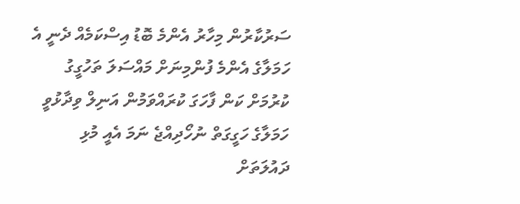ސަރުކާރުން މިހާރު އެންމެ ބޮޑު އިސްކަމެއް ދެނީ އެ ހަމަލާގެ އެންމެ ފުންމިނަށް މައްސަލަ ތަހުގީގު ކުރުމަށް ކަން ފާހަގަ ކުރައްވަމުން އަނިލް ވިދާޅުވީ ހަމަލާގެ ހަގީގަތް ނުހޯދިއްޖެ ނަމަ އެއީ މުޅި ދައުލަތަށް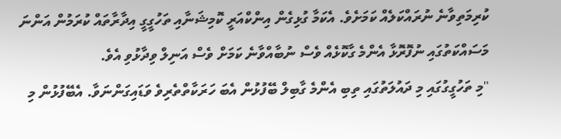ކުރިމަތިވާނެ ނުރައްކަލެއް ކަމަށެވެ. އެކަމާ ގުޅިގެން އިންކްއަރީ ކޮމިޝަނާއި ތަހުގީގީ އިދާރާތައް ކުރަމުން އަންނަ މަސައްކަތުގައި ނުފޮރޮޅާ އެންމެ ގާކޮޅެއް ވެސް ނުބާއްވާނެ ކަމަށް ވެސް އަނިލް ވިދާޅުވި އެވެ.
"މި ތަހުގީގުގައި މި ދައުލަތުގައި ތިބި އެންމެ ގާބިލް ބޭފުޅުން އެބަ ހަރަކާތްތެރިވެ ވަޑައިގަންނަވާ. އެބޭފުޅުން މި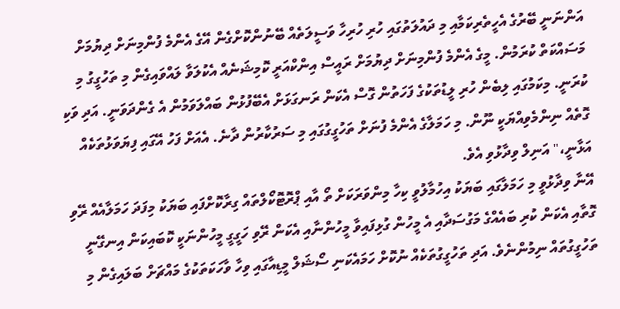އަންނަނީ ބޭރުގެ އެހީތެރިކަމާއި މި ދައުލަތުގައި ހުރި ހުރިހާ ވަސީލަތެއް ބޭނުންކޮށްގެން އޭގެ އެންމެ ފުންމިނަށް ދިޔުމަށް މަސައްކަތް ކުރަމުން. މީގެ އެންމެ ފުންމިނަށް ދިޔުމަށް ރައީސް އިންކްއަރީ ކޮމިޝަނެއް އެކުލަވާ ލައްވައިގެން މި ތަހުގީގު މި ކުރަނީ. މިކަމުގައި ލިބެން ހުރި ލީޑުތަކުގެ ފަހަތުން ގޮސް އެކަން ރަނގަޅަށް އެބޭފުޅުން ބައްލަވަމުން އެ ގެންދަވަނީ. އަދި ވަކި ގޮތެއް ނިންމެވިއްޔަކީ ނޫން. މި ހަމަލާގެ އެންމެ ފުނަށް ތަހުގީގުގައި މި ސަރުކާރުން ދާނެ. އެއަށް ފަހު އޭގައި ފިޔަވަޅުތަކެއް އަޅާނީ،" އަނިލް ވިދާޅުވި އެވެ.
އޭނާ ވިދާޅުވީ މި ހަމަލާގައި ބަޔަކު އިހުމާލުވީ ކިހާ މިންވަރަކަށް ތޯ އާއި ޕްރޮޓޮކޯލްތައް ގިރާކޮށްފައި ބަޔަކު މިފަދަ ހަމަލާއެއް ރޭވި ގޮތާއި އެކަން ކުރި ބައެއްގެ މަގުސަދާއި އެ މީހުން ގުޅިފައިވާ މީހުންނާއި އެކަން ރޭވި ހަގީގީ މީހުންނަކީ ކޮބައިކަން އިނގޭނީ ތަހުގީގުތައް ނިމުންނެވެ. އަދި ތަހުގީގުތަކެއް ނުކޮށް ހަމައެކަނި ސޯޝަލް މީޑިއާގައި ވިހާ ވާހަކަތަކުގެ މައްޗަށް ބަލައިގެން މި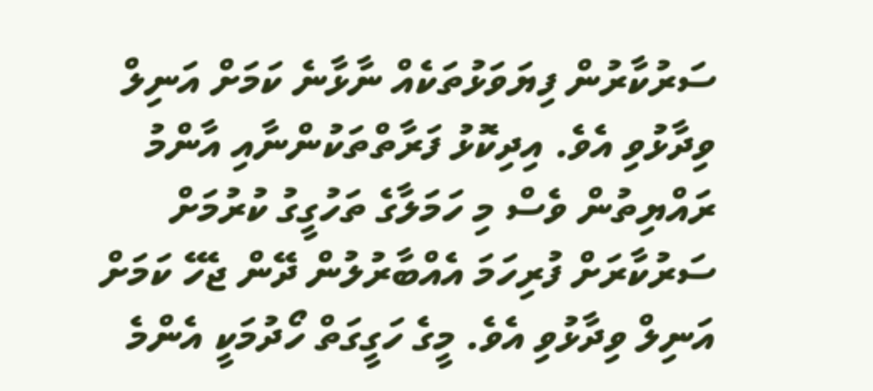ސަރުކާރުން ފިޔަވަޅުތަކެއް ނާޅާނެ ކަމަށް އަނިލް ވިދާޅުވި އެވެ. އިދިކޮޅު ފަރާތްތަކުންނާއި އާންމު ރައްޔިތުން ވެސް މި ހަމަލާގެ ތަހުގީގު ކުރުމަށް ސަރުކާރަށް ފުރިހަމަ އެއްބާރުލުން ދޭން ޖެހޭ ކަމަށް އަނިލް ވިދާޅުވި އެވެ. މީގެ ހަގީގަތް ހޯދުމަކީ އެންމެ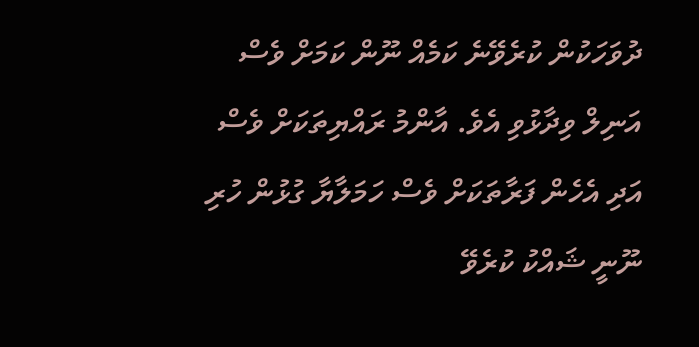ދުވަހަކުން ކުރެވޭނެ ކަމެއް ނޫން ކަމަށް ވެސް އަނިލް ވިދާޅުވި އެވެ. އާންމު ރައްޔިތަކަށް ވެސް އަދި އެހެން ފަރާތަކަށް ވެސް ހަމަލާޔާ ގުޅުން ހުރި ނޫނީ ޝައްކު ކުރެވޭ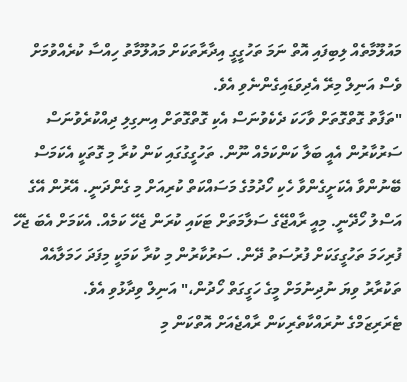މައުލޫމާތެއް ލިބިފައި އޮތް ނަމަ ތަހުގީގީ އިދާރާތަކަށް މައުލޫމާތު ހިއްސާ ކުރެއްވުމަށް ވެސް އަނިލް މިރޭ އެދިވަޑައިގެންނެވި އެވެ.
"ތަފާތު ގޮތްގޮތަށް ވާހަކަ ދެކެވުނަސް އެކި ގޮތްގޮތަށް އިނގިލި ދިއްކުރެވުނަސް ސަރުކާރުން އެއީ ބަލާ ކަންކަމެއް ނޫން. ތަހުގީގުގައި ކަން ކުރާ މި ގޮތަކީ އެކަމަސް ބޭނުންވާ އެކަށީގެންވާ ހެކި ހޯދުމުގެ މަސައްކަތް ކުރިއަށް މި ގެންދަނީ. އޭރުން އޭގެ އަސްލު ހޯދޭނީ. މިއީ ރާއްޖޭގެ ސަލާމަތަށް ޓަކައި ކުރަން ޖެހޭ ކަމެއް. އެކަމަށް އެބަ ޖެހޭ ފުރިހަމަ ތަހުގީގަކަށް ފުރުސަތު ދޭން. ސަރުކާރުން މި ކުރާ ކަމަކީ މިފަދަ ހަމަލާއެއް ތަކުރާރު ވިޔަ ނުދިނުމަށް މީގެ ހަގީގަތް ހޯދުން،" އަނިލް ވިދާޅުވި އެވެ.
ޓެރަރިޒަމްގެ ނުރައްކާތެރިކަން ރާއްޖެއަށް އޮތްކަން މި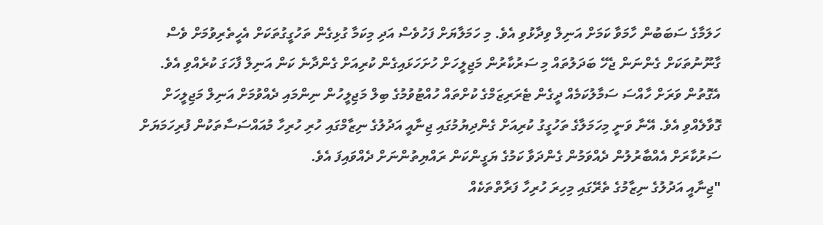ހަލަމާގެ ސަބަބުން ހާމަވާ ކަމަށް އަނިލް ވިދާޅުވި އެވެ. މި ހަމަލާޔަށް ފަހުވެސް އަދި މިކަމާ ގުޅިގެން ތަހުގީގުތަކަށް އެހީތެރިވުމަށް ވެސް ގާނޫނުތަކަށް ގެންނަން ޖެހޭ ބަދަލުތައް މި ސަރުކާރުން މަޖިލީހަށް ހުށަހަޅައިގެން ކުރިއަށް ގެންދާނެ ކަން އަނިލް ފާހަގަ ކުރެއްވި އެވެ. އެގޮތުން ވަރަށް ހާއްސަ ސަމާލުކަމެއް ދީގެން ޓެރަރިޒަމްގެ ކުށްތައް ހުއްޓުވުމުގެ ބިލް މަޖިލީހުން ނިންމައި ދެއްވުމަށް އަނިލް މަޖިލީހަށް ގޮވާލެއްވި އެވެ. އޭނާ ވަނީ މިހަމަލާގެ ތަހުގީގު ކުރިއަށް ގެންދިޔުމުގައި ޖިނާއީ އަދުލުގެ ނިޒާމްގައި ހުރި ހުރިހާ މުއައްސަސާތަކުން ފުރިހަމަޔަށް ސަރުކާރަށް އެއްބާރުލުން ދެއްވަމުން ގެންދަވާ ކަމުގެ ޔަގީންކަން ރައްޔިތުންނަށް ދެއްވައިފަ އެވެ.
"ޖިނާއީ އަދުލުގެ ނިޒާމުގެ ތެރޭގައި މިހިރަ ހުރިހާ ފަރާތްތަކެއް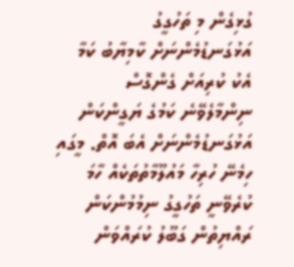ގުޅިގެން މި ތަހުގީގު އަޅުގަނޑުމެންނަށް ކާމިޔާބު ކަމާ އެކު ކުރިއަށް ގެންގޮސް ނިންމާލެވޭނެ ކަމުގެ ޔަގީންކަން އަޅުގަނޑުމެންނަށް އެބަ އޮތް. މީގައި ހިމެނޭ ހުރިހާ މައުލޫމާތުތަކެއް ހާމަ ކުރެވޭނީ ތަހުގީގު ނިމުމުންކަން ރައްޔިތުން ގަބޫލު ކުރައްވަން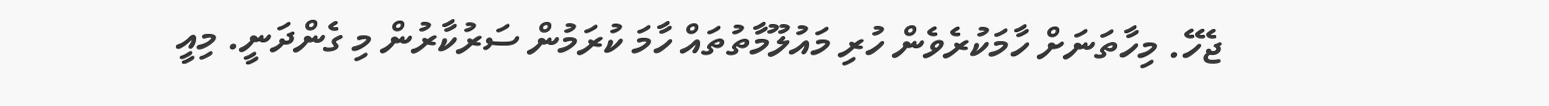ޖެހޭ. މިހާތަނަށް ހާމަކުރެވެން ހުރި މައުލޫމާތުތައް ހާމަ ކުރަމުން ސަރުކާރުން މި ގެންދަނީ. މިއީ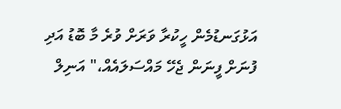އަޅުގަނޑުމެން ހީކުރާ ވަރަށް ވުރެ މާ ބޮޑު އަދި ފުނަށް ފީނަން ޖެހޭ މައްސަލައެއް،" އަނިލް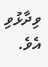ވިދާޅުވި އެވެ.